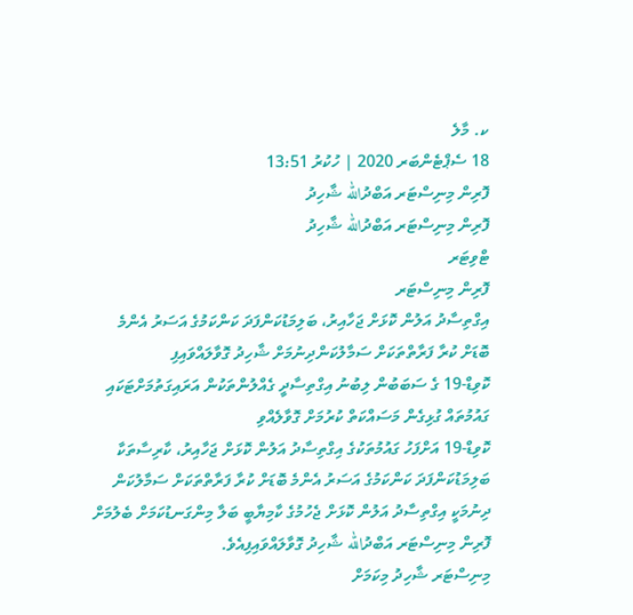ކ. މާލެ
18 ސެޕްޓެންބަރ 2020 | ހުކުރު 13:51
ފޮރިން މިނިސްޓަރ އަބްދުالله ޝާހިދު
ފޮރިން މިނިސްޓަރ އަބްދުالله ޝާހިދު
ޓްވިޓަރ
ފޮރިން މިނިސްޓަރ
އިގްތިސާދު އަލުން ކޮޅަށް ޖަހާއިރު، ބަލިމަޑުކަންފަދަ ކަންކަމުގެ އަސަރު އެންމެ ބޮޑަށް ކުރާ ފަރާތްތަކަށް ސަމާލުކަންދިނުމަށް ޝާހިދު ގޮވާލައްވައިފި
ކޮވިޑް-19 ގެ ސަބަބުން ލިބުނު އިގްތިސާދީ ގެއްލުންތަކުން އަރައިގަތުމަށްޓަކައި ގައުމުތައް ގުޅިގެން މަސައްކަތް ކުރުމަށް ގޮވާލެއްވި
ކޮވިޑް-19 އަށްފަހު ގައުމުތަކުގެ އިގްތިސާދު އަލުން ކޮޅަށް ޖަހާއިރު، ކާރިސާތަކާ ބަލިމަޑުކަންފަދަ ކަންކަމުގެ އަސަރު އެންމެ ބޮޑަށް ކުރާ ފަރާތްތަކަށް ސަމާލުކަން ދިނުމަކީ އިގްތިސާދު އަލުން ކޮޅަށް ޖެހުމުގެ ކާމިޔާބީ ބަލާ މިންގަނޑުކަމަށް ބެލުމަށް ފޮރިން މިނިސްޓަރ އަބްދުالله ޝާހިދު ގޮވާލައްވައިފިއެވެ.
މިނިސްޓަރ ޝާހިދު މިކަމަށް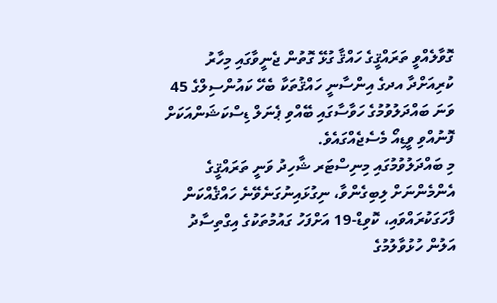ގޮވާލެއްވީ ތަރައްޤީގެ ހައްޤާ ގުޅޭ ގޮތުން ޖެނީވާގައި މިހާރު ކުރިއަށްދާ އދގެ އިންސާނީ ހައްޤުތަކާ ބެހޭ ކައުންސިލްގެ 45 ވަނަ ބައްދަލުވުމުގެ ހަވާސާގައި ބޭއްވި ޕެނަލް ޑިސްކަޝަންއަކަށް ފޮނުއްވި ވީޑިއޯ މެސެޖެއްގައެވެ.
މި ބައްދަލުވުމުގައި މިނިސްޓަރ ޝާހިދު ވަނީ ތަރައްޤީގެ އެންމެންނަށް ލިބިގެންވާ، ނިގުޅައިނުގަނެވޭނެ ހައްޤެއްކަން ފާހަގަކުރައްވައި، ކޮވިޑް-19 އަށްފަހު ގައުމުތަކުގެ އިގްތިސާދު އަލުން ހުޅުވާލުމުގެ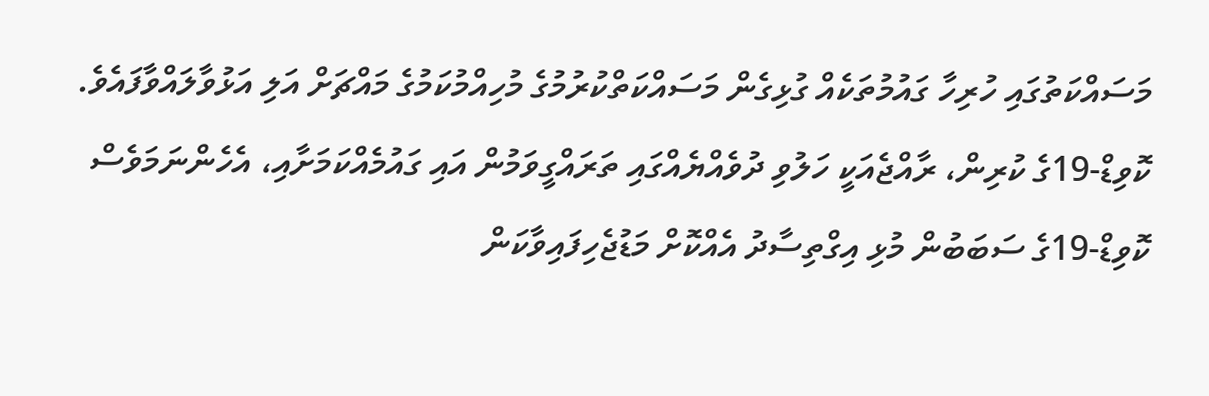މަސައްކަތުގައި ހުރިހާ ގައުމުތަކެއް ގުޅިގެން މަސައްކަތްކުރުމުގެ މުހިއްމުކަމުގެ މައްޗަށް އަލި އަޅުވާލައްވާފައެވެ.
ކޮވިޑް-19ގެ ކުރިން، ރާއްޖެއަކީ ހަލުވި ދުވެއްޔެއްގައި ތަރައްގީވަމުން އައި ގައުމެއްކަމަށާއި، އެހެންނަމަވެސް ކޮވިޑް-19ގެ ސަބަބުން މުޅި އިގްތިސާދު އެއްކޮށް މަޑުޖެހިފައިވާކަން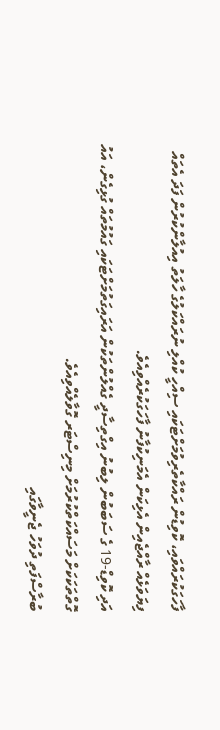ފާހަގަކުރައްވައި، ކޮވިޑުން ރައްކާތެރިވުމަށްޓަކައި ސިއްހީ ކުއްލި ނުރައްކަލުގެ ހާލަތު އިއުލާންކުރުން ފަދަ އެތައް ފިޔަވަޅެއް ރާއްޖެއިން އެޅިކަން އެމަނިކުފާނު ފާހަގަކުރެއްވިއެވެ.
އަދި ކޮވިޑް-19 ގެ ސަބަބުން ލިބުނު އިގްތިސާދީ ގެއްލުންތަކުން އަރައިގަތުމަށްޓަކައި ގައުމުތައް ގުޅިގެން، އައު ގޮތްތަކަކަށް މަސައްކަތްކުރުމަށް މިނިސްޓަރ ގޮވާލެއްވިއެވެ.
ބުރާސްފަތި ދުވަހު ޖެނީވާގައި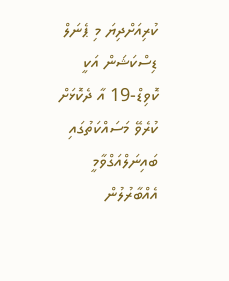ކުރިއަށްދިޔަ މި ޕެނަލް ޑިސްކަޝަން އަކީ ކޮވިޑް-19 އާ ދެކޮޅަށް ކުރެވޭ މަސައްކަތުގައި ބައިނަލްއަގްވާމީ އެއްބާރުލުން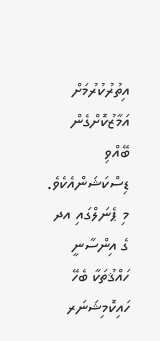އިތުރުކުރުމަށް އަމާޒުކޮށްގެން ބޭއްވި ޑިސްކަޝަންއެކެވެ.
މި ޕެނަލްގައި އދ ގެ އިންސާނީ ހައްޤުތަކާ ބެހޭ ހައިކޮމިޝަނަރ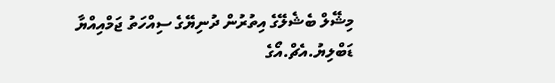މިޝޭލް ބެޝެލޭގެ އިތުރުން ދުނިޔޭގެ ސިއްހަތު ޖަމްއިއްޔާ ޑަބްލިޔު.އެޗް.އޯގެ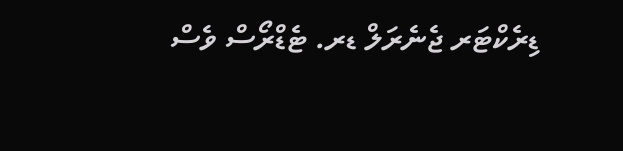ޑިރެކްޓަރ ޖެނެރަލް ޑރ. ޓެޑްރޯސް ވެސް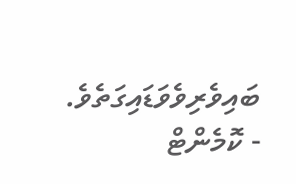ބައިވެރިވެވަޑައިގަތެވެ.
- ކޮމެންޓް